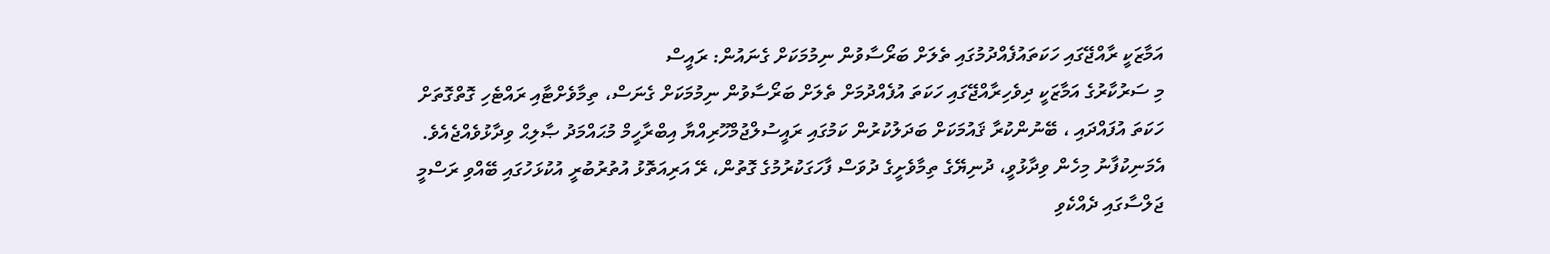އަމާޒަކީ ރާއްޖޭގައި ހަކަތައުފެއްދުމުގައި ތެލަށް ބަރޯސާވުން ނިމުމަކަށް ގެނައުން: ރައީސް
މި ސަރުކާރުގެ އަމާޒަކީ ދިވެހިރާއްޖޭގައި ހަކަތަ އުފެއްދުމަށް ތެލަށް ބަރޯސާވުން ނިމުމަކަށް ގެނަސް، ތިމާވެށްޓާއި ރައްޓެހި ގޮތްގޮތަށް ހަކަތަ އުފައްދައި ، ބޭނުންކުރާ ޤައުމަކަށް ބަދަލުކުރުން ކަމުގައި ރައީސުލްޖުމްހޫރިއްޔާ އިބްރާހީމް މުޙައްމަދު ޞާލިޙް ވިދާޅުވެއްޖެއެވެ.
އެމަނިކުފާނު މިހެން ވިދާޅުވީ، ދުނިޔޭގެ ތިމާވެށީގެ ދުވަސް ފާހަގަކުރުމުގެ ގޮތުން، ރޭ އަރިއަތޮޅު އުތުރުބުރީ އުކުޅަހުގައި ބޭއްވި ރަސްމީ ޖަލްސާގައި ދެއްކެވި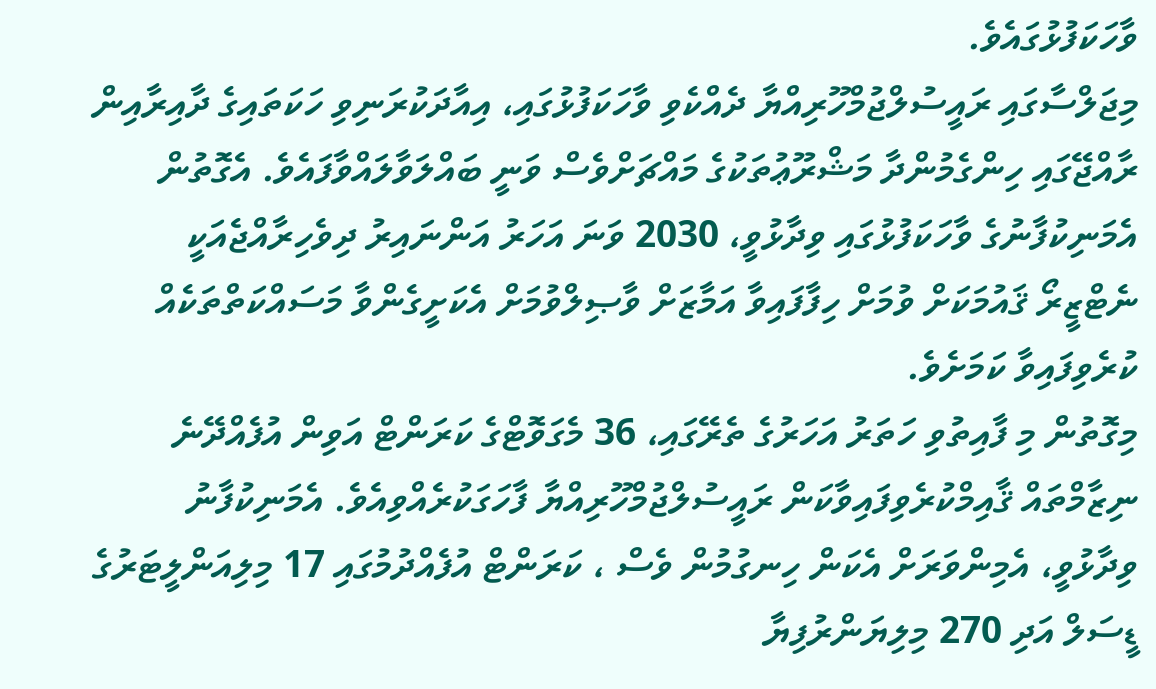ވާހަކަފުޅުގައެވެ.
މިޖަލްސާގައި ރައީސުލްޖުމްހޫރިއްޔާ ދެއްކެވި ވާހަކަފުޅުގައި، އިއާދަކުރަނިވި ހަކަތައިގެ ދާއިރާއިން ރާއްޖޭގައި ހިންގެމުންދާ މަޝްރޫޢުތަކުގެ މައްޗަށްވެސް ވަނީ ބައްލަވާލައްވާފައެވެ. އެގޮތުން އެމަނިކުފާނުގެ ވާހަކަފުޅުގައި ވިދާޅުވީ، 2030 ވަނަ އަހަރު އަންނައިރު ދިވެހިރާއްޖެއަކީ ނެޓްޒީރޯ ޤައުމަކަށް ވުމަށް ހިފާފައިވާ އަމާޒަށް ވާޞިލްވުމަށް އެކަށީގެންވާ މަސައްކަތްތަކެއް ކުރެވިފައިވާ ކަމަށެވެ.
މިގޮތުން މި ފާއިތުވި ހަތަރު އަހަރުގެ ތެރޭގައި، 36 މެގަވޮޓްގެ ކަރަންޓް އަވިން އުފެއްދޭނެ ނިޒާމްތައް ޤާއިމްކުރެވިފައިވާކަން ރައީސުލްޖުމްހޫރިއްޔާ ފާހަގަކުރެއްވިއެވެ. އެމަނިކުފާނު ވިދާޅުވީ، އެމިންވަރަށް އެކަން ހިނގުމުން ވެސް ، ކަރަންޓް އުފެއްދުމުގައި 17 މިލިއަންލީޓަރުގެ ޑީސަލް އަދި 270 މިލިޔަންރުފިޔާ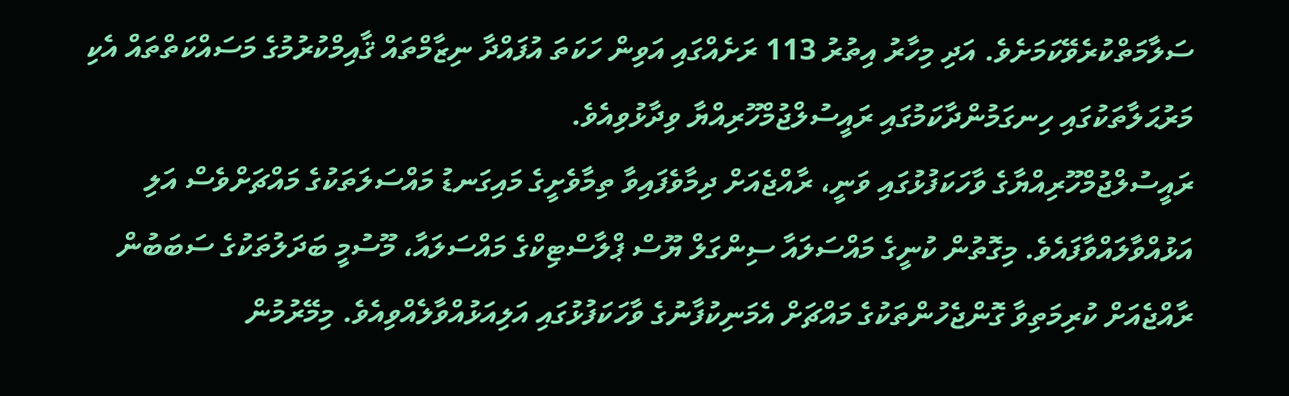ސަލާމަތްކުރެވޭކަމަށެވެ. އަދި މިހާރު އިތުރު 113 ރަށެއްގައި އަވިން ހަކަތަ އުފައްދާ ނިޒާމްތައް ޤާއިމްކުރުމުގެ މަސައްކަތްތައް އެކި މަރުޙަލާތަކުގައި ހިނގަމުންދާކަމުގައި ރައީސުލްޖުމްހޫރިއްޔާ ވިދާޅުވިއެވެ.
ރައީސުލްޖުމްހޫރިއްޔާގެ ވާހަކަފުޅުގައި ވަނީ، ރާއްޖެއަށް ދިމާވެފައިވާ ތިމާވެށީގެ މައިގަނޑު މައްސަލަތަކުގެ މައްޗަށްވެސް އަލި އަޅުއްވާލައްވާފައެވެ. މިގޮތުން ކުނީގެ މައްސަލައާ ސިންގަލް ޔޫސް ޕްލާސްޓިކްގެ މައްސަލައާ، މޫސުމީ ބަދަލުތަކުގެ ސަބަބުން ރާއްޖެއަށް ކުރިމަތިވާ ގޮންޖެހުންތަކުގެ މައްޗަށް އެމަނިކުފާނުގެ ވާހަކަފުޅުގައި އަލިއަޅުއްވާލެއްވިއެވެ. މިމޭރުމުން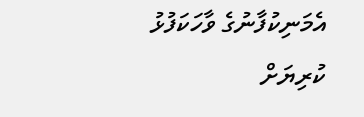އެމަނިކުފާނުގެ ވާހަކަފުޅު ކުރިޔަށް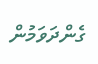ގެންދަވަމުން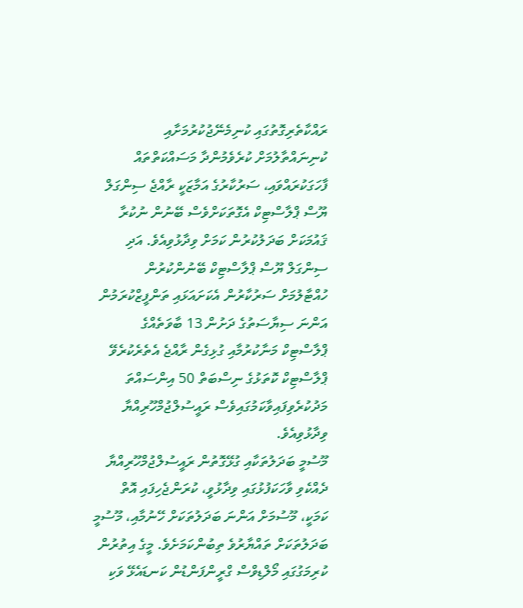ރައްކާތެރިގޮތުގައި ކުނިމެނޭޖުކުރުމަށާއި ކުނިނައްތާލުމަށް ކުރެވެމުންދާ މަސައްކަތްތައް ފާހަގަކުރައްވައި، ސަރުކާރުގެ އަމާޒަކީ ރާއްޖެ ސިންގަލް ޔޫސް ޕްލާސްޓިކް އެގޮތަކަށްވެސް ބޭނުން ނުކުރާ ޤައުމަކަށް ބަދަލުކުރުން ކަމަށް ވިދާޅުވިއެވެ. އަދި ސިންގަލް ޔޫސް ޕްލާސްޓިކް ބޭނުންކުރުން ހުއްޓާލުމަށް ސަރުކާރުން އެކަށައަޅައި ތަންފީޒްކުރަމުން އަންނަ ސިޔާސަތުގެ ދަށުން 13 ބާވަތެއްގެ ޕްލާސްޓިކް މަނާކުރުމާއި ގުޅިގެން ރާއްޖެ އެތެރެކުރެވޭ ޕްލާސްޓިކް ކޮތަޅުގެ ނިސްބަތް 50 އިންސައްތަ މަދުކުރެވިފައިވާކަމުގައިވެސް ރައީސުލްޖުމްހޫރިއްޔާ ވިދާޅުވިއެވެ.
މޫސުމީ ބަދަލުތަކާއި ގުޅޭގޮތުން ރައީސުލްޖުމްހޫރިއްޔާ ދެއްކެވި ވާހަކަފުޅުގައި ވިދާޅުވީ، ކުރަންޖެހިފައި އޮތް ކަމަކީ، މޫސުމަށް އަންނަ ބަދަލުތަކަށް ހޭނުމާއި، މޫސުމީ ބަދަލުތަކަށް ތައްޔާރުވެ ތިބުންކަމަށެވެ. މީގެ އިތުރުން ކުރިމަގުގައި މޯލްޑިވްސް ގްރީންފަންޑުން ކަނޑައެޅޭ ވަކި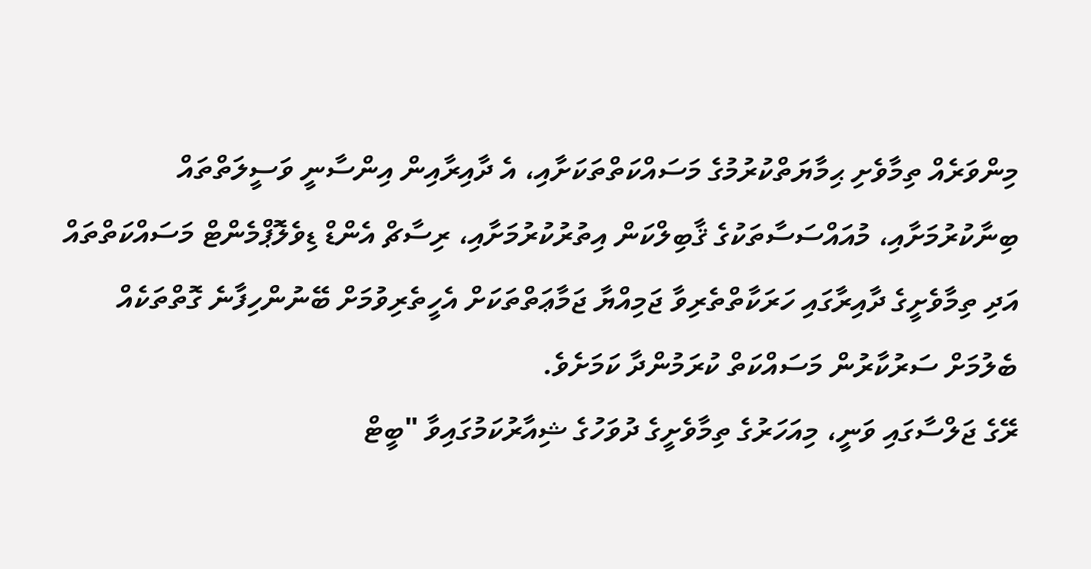މިންވަރެއް ތިމާވެށި ޙިމާޔަތްކުރުމުގެ މަސައްކަތްތަކަށާއި، އެ ދާއިރާއިން އިންސާނީ ވަސީލަތްތައް ބިނާކުރުމަށާއި، މުއައްސަސާތަކުގެ ޤާބިލްކަން އިތުރުކުރުމަށާއި، ރިސާޗް އެންޑް ޑިވެލޮޕްމެންޓް މަސައްކަތްތައް އަދި ތިމާވެށީގެ ދާއިރާގައި ހަރަކާތްތެރިވާ ޖަމިއްޔާ ޖަމާޢަތްތަކަށް އެހީތެރިވުމަށް ބޭނުންހިފާނެ ގޮތްތަކެއް ބެލުމަށް ސަރުކާރުން މަސައްކަތް ކުރަމުންދާ ކަމަށެވެ.
ރޭގެ ޖަލްސާގައި ވަނީ، މިއަހަރުގެ ތިމާވެށީގެ ދުވަހުގެ ޝިއާރުކަމުގައިވާ "ބީޓް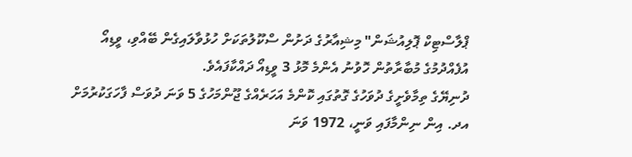ޕްލާސްޓިކް ޕޮލިއުޝަން" މިޝިއާރުގެ ދަށުން ސްކޫލުތަކަށް ހުޅުވާލައިގެން ބޭއްވި، ވީޑިއޯ އުފެއްދުމުގެ މުބާރާތުން ހޮވުނު އެންމެ މޮޅު 3 ވީޑިއޯ ދައްކާފައެވެ.
ދުނިޔޭގެ ތިމާވެށީގެ ދުވަހުގެ ގޮތުގައި ކޮންމެ އަހަރެއްގެ ޖޫންމަހުގެ 5 ވަނަ ދުވަސް ފާހަގަކުރުމަށް އދ. އިން ނިންމާފައި ވަނީ، 1972 ވަނަ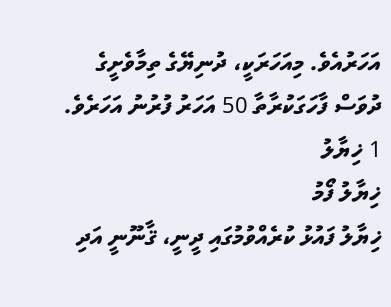އަހަރުއެވެ. މިއަހަރަކީ، ދުނިޔޭގެ ތިމާވެށީގެ ދުވަސް ފާހަގަކުރާތާ 50 އަހަރު ފުރުނު އަހަރެވެ.
1 ޚިޔާލު
ޚިޔާލު ފޯމު
ޚިޔާލު ފައުޅު ކުރެއްވުމުގައި ދީނީ، ޤާނޫނީ އަދި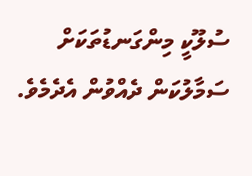ސުލޫކީ މިންގަނޑުތަކަށް ސަމާލުކަން ދެއްވުން އެދެމެވެ.